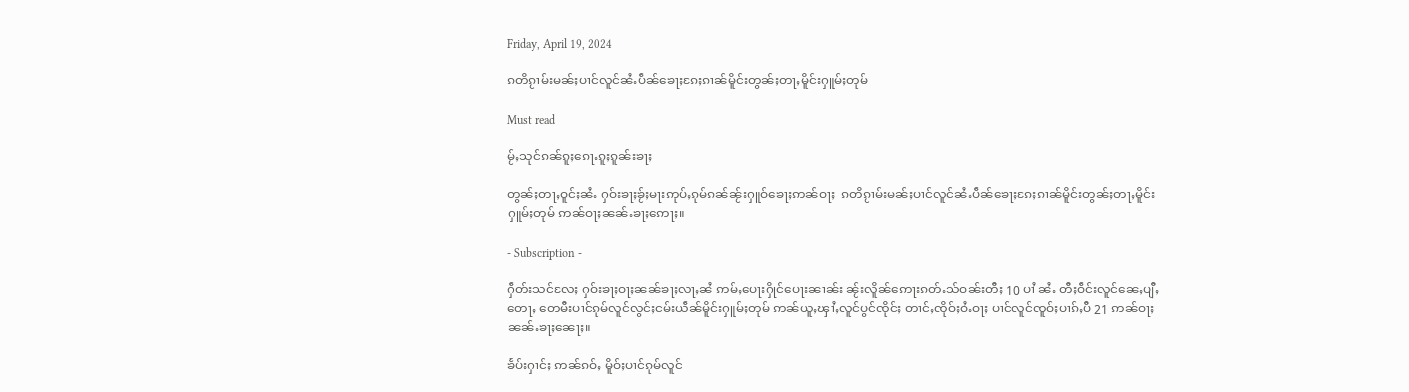Friday, April 19, 2024

ၵတိၵႂၢမ်းမၼ်ႈပၢင်လူင်ၼႆႉပဵၼ်ၶေႃႈၵႄႈၵၢၼ်မိူင်းတွၼ်ႈတႃႇမိူင်းႁူမ်ႈတုမ်

Must read

မႂ်ႇသုင်ၵၼ်ၵူႈၵေႃႉၵူႈၵူၼ်းၶႃႈ

တွၼ်ႈတႃႇဝူင်ႈၼႆႉ ႁဝ်းၶႃႈၶႂ်ႈမႃးဢုပ်ႇၵုမ်ၵၼ်ၼႂ်းႁူဝ်ၶေႃႈဢၼ်ဝႃႈ  ၵတိၵႂၢမ်းမၼ်ႈပၢင်လူင်ၼႆႉပဵၼ်ၶေႃႈၵႄႈၵၢၼ်မိူင်းတွၼ်ႈတႃႇမိူင်းႁူမ်ႈတုမ် ဢၼ်ဝႃႈၼၼ်ႉၶႃႈဢေႃႈ။

- Subscription -

ႁဵတ်းသင်လႄႈ ႁဝ်းၶႃႈဝႃႈၼၼ်ၶႃႈလႃႇၼႆ ဢမ်ႇပေႃးႁိုင်ပေႃးၼၢၼ်း ၼႂ်းလိူၼ်ဢေႃးၵတ်ႉသ်ဝၼ်းတီႈ 10 ပၢႆ ၼႆႉ တီႈဝဵင်းလူင်ၼေႇပျီႇတေႃႇ တေမီးပၢင်ၵုမ်လူင်လွင်ႈငမ်းယဵၼ်မိူင်းႁူမ်ႈတုမ် ဢၼ်ယူႇၾၢႆႇလူင်ပွင်ၸိုင်ႈ တၢင်ႇၸိုဝ်ႈဝႆႉဝႃႈ ပၢင်လူင်ၸူဝ်ႈပၢၵ်ႇပီ 21 ဢၼ်ဝႃႈၼၼ်ႉၶႃႈၼေႃႈ။

ၶႅပ်းႁၢင်ႈ ဢၼ်ၵဝ်ႇ မိူဝ်ႈပၢင်ၵုမ်လူင်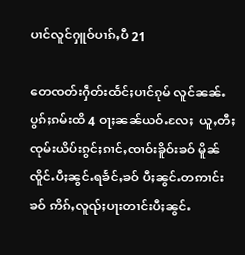ပၢင်လူင်ႁူဝ်ပၢၵ်ႇပီ 21

တေၸတ်းႁဵတ်းထႅင်ႈပၢင်ၵုမ် လူင်ၼၼ်ႉပွၵ်ႈၵမ်းထိ 4 ဝႃႈၼၼ်ယဝ်ႉလႄႈ  ယူႇတီႈၸုမ်းယိပ်းၵွင်ႈၵၢင်ႇၸၢဝ်းၶိူဝ်းၶဝ် မိူၼ်ၸိူင်ႉပီႈၼွင်ႉရၶႅင်ႇၶဝ် ပီႈၼွင်ႉတဢၢင်းၶဝ် ဢိၵ်ႇလူၺ်ႈပႃးတၢင်းပီႈၼွင်ႉ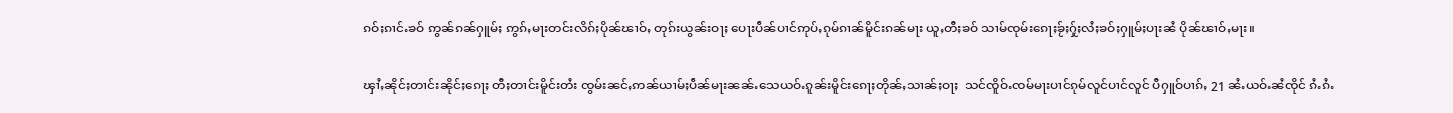ၵဝ်ႈၵၢင်ႉၶဝ် ဢွၼ်ၵၼ်ႁူမ်ႈ ဢွၵ်ႇမႃးတင်းလိၵ်ႈပိုၼ်ၽၢဝ်ႇ တုၵ်းယွၼ်းဝႃႈ ပေႃးပဵၼ်ပၢင်ဢုပ်ႇၵုမ်ၵၢၼ်မိူင်းၵၼ်မႃး ယူႇတီႈၶဝ် သၢမ်ၸုမ်းၵေႃႈၶႂ်ႈႁႂ်ႈလႆႈၶဝ်ႈႁူမ်ႈပႃးၼႆ ပိုၼ်ၽၢဝ်ႇမႃး။

ၾၢႆႇၼိုင်ႈတၢင်းၼိုင်ႈၵေႃႈ တီႈတၢင်းမိူင်းတႆး ၸွမ်းၼင်ႇဢၼ်ယၢမ်ႈပဵၼ်မႃးၼၼ်ႉသေယဝ်ႉၵူၼ်းမိူင်းၵေႃႈတိုၼ်ႇသၢၼ်ႈဝႃႈ  သင်ၸိူဝ်ႉၸမ်မႃးပၢင်ၵုမ်လူင်ပၢင်လူင် ပီႁူဝ်ပၢၵ်ႇ 21 ၼႆႉယဝ်ႉၼႆၸိုင် ၵႆႉၵႆႉ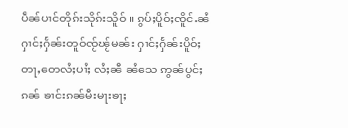ပဵၼ်ပၢင်တိုၵ်းသိုၵ်းသိူဝ် ။ ၵွပ်ႈပိူဝ်ႈၸိူင်ႉၼႆ ႁၢင်ႈႁႅၼ်းတူဝ်ၸႂ်ၽႂ်မၼ်း ႁၢင်ႈႁႅၼ်းပိူဝ်ႈတႃႇတေလႆႈပၢႆႈ လႆႈၼီ ၼႆသေ ဢွၼ်ပွင်ႈၵၼ် ၶၢင်းၵၼ်မီးမႃးၶႃႈ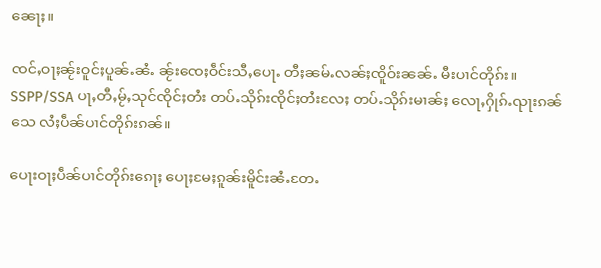ၼေႃႈ။

ၸင်ႇဝႃႈၼႂ်းဝူင်ႈပူၼ်ႉၼႆႉ ၼႂ်းၸေႈဝဵင်းသီႇပေႃႉ တီႈၼမ်ႉလၼ်ႈၸိူဝ်းၼၼ်ႉ မီးပၢင်တိုၵ်း။ SSPP/SSA ပႃႇတီႇမႂ်ႇသုင်ၸိုင်ႈတႆး တပ်ႉသိုၵ်းၸိုင်ႈတႆးလႄႈ တပ်ႉသိုၵ်းမၢၼ်ႈ လေႃႇႁိုၵ်ႉၺႃးၵၼ်သေ လႆႈပဵၼ်ပၢင်တိုၵ်းၵၼ်။

ပေႃးဝႃႈပဵၼ်ပၢင်တိုၵ်းၵေႃႈ ပေႃႈမႄႈၵူၼ်းမိူင်းၼႆႉတႄႉ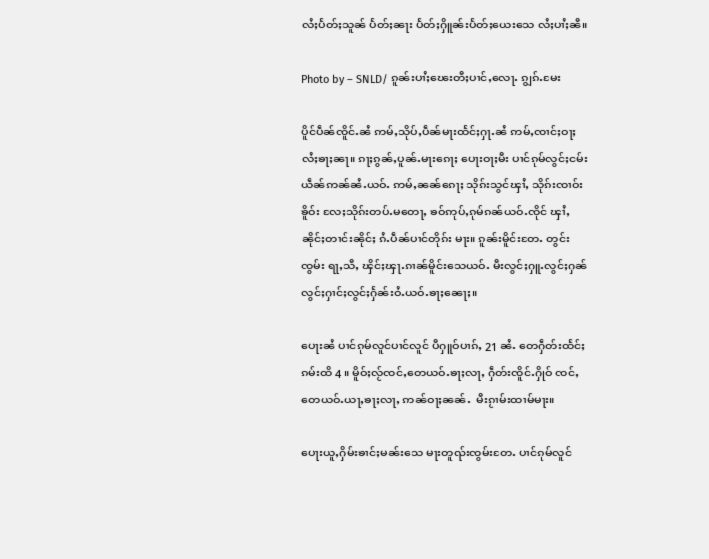လႆႈပႅတ်ႈသူၼ် ပႅတ်ႈၼႃး ပႅတ်ႈႁိူၼ်းပႅတ်ႈယေးသေ လႆႈပၢႆႈၼီ။

Photo by – SNLD/ ၵူၼ်းပၢႆႈၽေးတီႈပၢင်ႇလေႃႉ ၵျွၵ်ႉမႄး

ပိူင်ပဵၼ်ၸိူင်ႉၼႆ ဢမ်ႇသိုပ်ႇပဵၼ်မႃးထႅင်ႈႁႃႉၼႆ ဢမ်ႇၸၢင်ႈဝႃႈလႆႈၶႃႈၼႃ။ ၵႃႈၵွၼ်ႇပူၼ်ႉမႃးၵေႃႈ ပေႃးဝႃႈမီး ပၢင်ၵုမ်လွင်ႈငမ်းယဵၼ်ဢၼ်ၼႆႉယဝ်ႉ ဢမ်ႇၼၼ်ၵေႃႈ သိုၵ်းသွင်ၾၢႆႇ သိုၵ်းၸၢဝ်းၶိူဝ်း လႄႈသိုၵ်းတပ်ႉမတေႃႇ ၶဝ်ဢုပ်ႇၵုမ်ၵၼ်ယဝ်ႉၸိုင် ၾၢႆႇၼိုင်ႈတၢင်းၼိုင်ႈ ၵႆႉပဵၼ်ပၢင်တိုၵ်း မႃး။ ၵူၼ်းမိူင်းတႄႉ တွင်းၸွမ်း ရႃႇသီႇ ၾိင်ႈၾႃႉၵၢၼ်မိူင်းသေယဝ်ႉ မီးလွင်ႈႁူႉလွင်ႈႁၼ် လွင်ႈႁၢင်ႈလွင်ႈႁႅၼ်းဝႆႉယဝ်ႉၶႃႈၼေႃႈ။

ပေႃးၼႆ ပၢင်ၵုမ်လူင်ပၢင်လူင် ပီႁူဝ်ပၢၵ်ႇ 21 ၼႆႉ တေႁဵတ်းထႅင်ႈ ၵမ်းထိ 4 ။ မိူဝ်ႈလႂ်ၸင်ႇတေယဝ်ႉၶႃႈလႃႇ ႁဵတ်းၸိူင်ႉႁိုဝ် ၸင်ႇတေယဝ်ႉယႃႇၶႃႈလႃႇ ဢၼ်ဝႃႈၼၼ်ႉ  မီးၵႂၢမ်းထၢမ်မႃး။

ပေႃးယူႇႁိမ်းၶၢင်ႈမၼ်းသေ မႃးတူၺ်းၸွမ်းတႄႉ ပၢင်ၵုမ်လူင်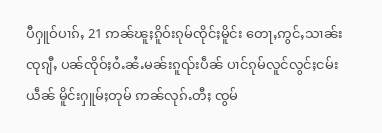ပီႁူဝ်ပၢၵ်ႇ 21 ဢၼ်ၽူႈၵိူဝ်းၵုမ်ၸိုင်ႈမိူင်း တေႃႇဢွင်ႇသၢၼ်းၸုၵျီႇ ပၼ်ၸိုဝ်ႈဝႆႉၼႆႉမၼ်းၵူၺ်းပဵၼ် ပၢင်ၵုမ်လူင်လွင်ႈငမ်းယဵၼ် မိူင်းႁူမ်ႈတုမ် ဢၼ်လုၵ်ႉတီႈ ၸွမ်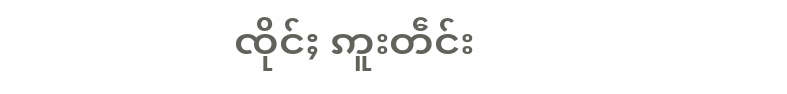ၸိုင်ႈ ဢူးတဵင်း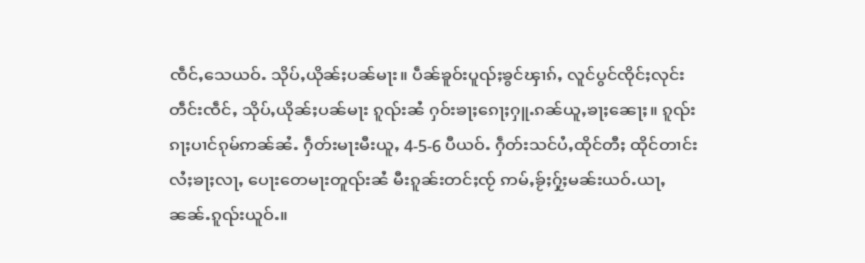ၸဵင်ႇသေယဝ်ႉ သိုပ်ႇယိုၼ်ႈပၼ်မႃး။ ပဵၼ်ၶူဝ်းပူၺ်ႈၶွင်ၾၢၵ်ႇ လူင်ပွင်ၸိုင်ႈလုင်းတဵင်းၸဵင်ႇ သိုပ်ႇယိုၼ်ႈပၼ်မႃး ၵူၺ်းၼႆ ႁဝ်းၶႃႈၵေႃႈႁူႉၵၼ်ယူႇၶႃႈၼေႃႈ။ ၵူၺ်းၵႃႈပၢင်ၵုမ်ဢၼ်ၼႆႉ ႁဵတ်းမႃးမီးယူႇ 4-5-6 ပီယဝ်ႉ ႁဵတ်းသင်ပႆႇထိုင်တီႈ ထိုင်တၢင်းလႆႈၶႃႈလႃႇ ပေႃးတေမႃးတူၺ်းၼႆ မီးၵူၼ်းတင်ႈၸႂ် ဢမ်ႇၶႂ်ႈႁႂ်ႈမၼ်းယဝ်ႉယႃႇၼၼ်ႉၵူၺ်းယူဝ်ႉ။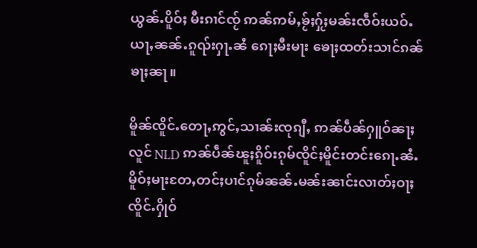ယွၼ်ႉပိူဝ်ႈ မီးၵၢင်ၸႂ် ဢၼ်ဢမ်ႇၶႂ်ႈႁႂ်ႈမၼ်းၸဵဝ်းယဝ်ႉယႃႇၼၼ်ႉၵူၺ်းႁႃႉၼႆ ၵေႃႈမီးမႃး ၶေႃႈထတ်းသၢင်ၵၼ်ၶႃႈၼႃ။

မိူၼ်ၸိူင်ႉတေႃႇဢွင်ႇသၢၼ်းၸုၵျီႇ ဢၼ်ပဵၼ်ႁူဝ်ၼႃႈလူင် NLD ဢၼ်ပဵၼ်ၽူႈၵိူဝ်းၵုမ်ၸိူင်ႈမိူင်းတင်းၵေႃႉၼႆႉ မိူဝ်ႈမႃးတႄႇတင်ႈပၢင်ၵုမ်ၼၼ်ႉမၼ်းၼၢင်းလၢတ်ႈဝႃႈၸိူင်ႉႁိုဝ်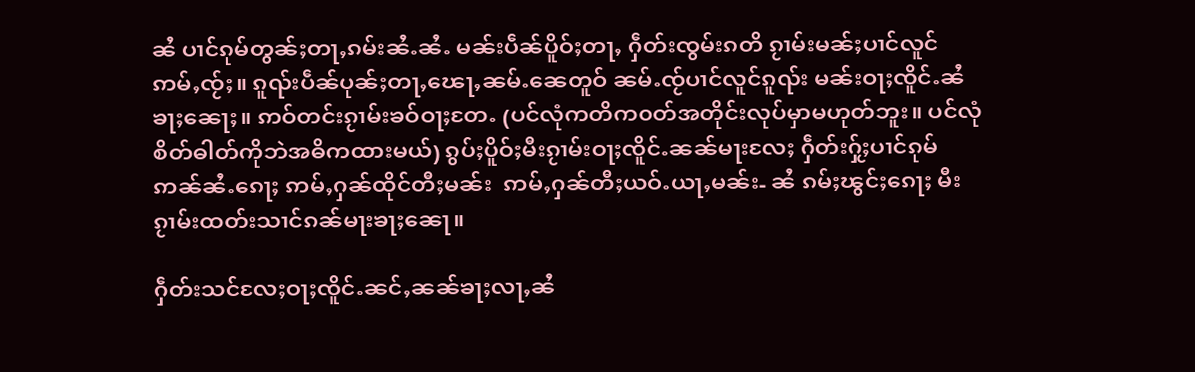ၼႆ ပၢင်ၵုမ်တွၼ်ႈတႃႇၵမ်းၼႆႉၼႆႉ မၼ်းပဵၼ်ပိူဝ်ႈတႃႇ ႁဵတ်းၸွမ်းၵတိ ၵႂၢမ်းမၼ်ႈပၢင်လူင် ဢမ်ႇၸႂ်ႈ။ ၵူၺ်းပဵၼ်ပုၼ်ႈတႃႇၽေႃႇၼမ်ႉၼေတူဝ် ၼမ်ႉၸႂ်ပၢင်လူင်ၵူၺ်း မၼ်းဝႃႈၸိူင်ႉၼႆၶႃႈၼေႃႈ။ ဢဝ်တင်းၵႂၢမ်းၶဝ်ဝႃႈတႄႉ (ပင်လုံကတိက၀တ်အတိုင်းလုပ်မှာမဟုတ်ဘူး။ ပင်လုံစိတ်ဓါတ်ကိုဘဲအဓိကထားမယ်) ၵွပ်ႈပိူဝ်ႈမီးၵႂၢမ်းဝႃႈၸိူင်ႉၼၼ်မႃးလႄႈ ႁဵတ်းႁႂ်ႈပၢင်ၵုမ်ဢၼ်ၼႆႉၵေႃႈ ဢမ်ႇႁၼ်ထိုင်တီႈမၼ်း  ဢမ်ႇႁၼ်တီႈယဝ်ႉယႃႇမၼ်း- ၼႆ ၵမ်ႈၽွင်ႈၵေႃႈ မီးၵႂၢမ်းထတ်းသၢင်ၵၼ်မႃးၶႃႈၼေႃ။

ႁဵတ်းသင်လႄႈဝႃႈၸိူင်ႉၼင်ႇၼၼ်ၶႃႈလႃႇၼႆ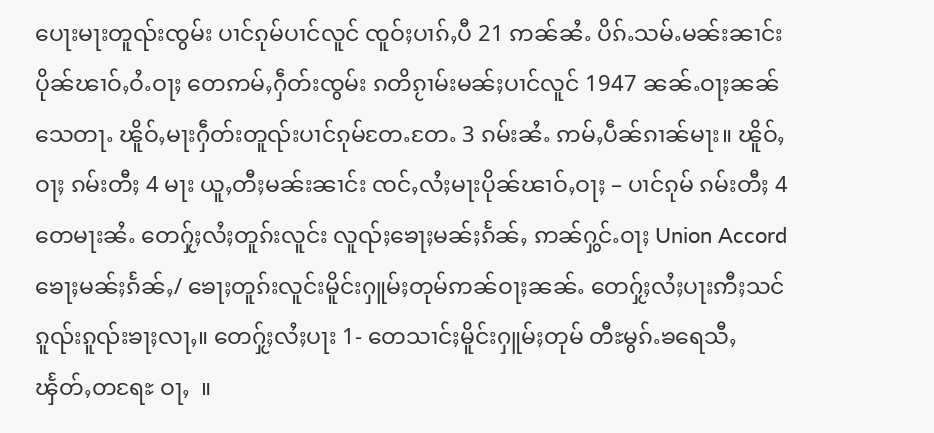ပေႃးမႃးတူၺ်းၸွမ်း ပၢင်ၵုမ်ပၢင်လူင် ၸူဝ်ႈပၢၵ်ႇပီ 21 ဢၼ်ၼႆႉ ပိၵ်ႉသမ်ႉမၼ်းၼၢင်းပိုၼ်ၽၢဝ်ႇဝႆႉဝႃႈ တေဢမ်ႇႁဵတ်းၸွမ်း ၵတိၵႂၢမ်းမၼ်ႈပၢင်လူင် 1947 ၼၼ်ႉဝႃႈၼၼ်သေတႃႉ ၽိူဝ်ႇမႃးႁဵတ်းတူၺ်းပၢင်ၵုမ်တႄႉတႄႉ 3 ၵမ်းၼႆႉ ဢမ်ႇပဵၼ်ၵၢၼ်မႃး။ ၽိူဝ်ႇဝႃႈ ၵမ်းတီႈ 4 မႃး ယူႇတီႈမၼ်းၼၢင်း ၸင်ႇလႆႈမႃးပိုၼ်ၽၢဝ်ႇဝႃႈ – ပၢင်ၵုမ် ၵမ်းတီႈ 4  တေမႃးၼႆႉ တေႁႂ်ႈလႆႈတူၵ်းလူင်း လူၺ်ႈၶေႃႈမၼ်ႈၵႅၼ်ႇ ဢၼ်ႁွင်ႉဝႃႈ Union Accord ၶေႃႈမၼ်ႈၵႅၼ်ႇ/ ၶေႃႈတူၵ်းလူင်းမိူင်းႁူမ်ႈတုမ်ဢၼ်ဝႃႈၼၼ်ႉ တေႁႂ်ႈလႆႈပႃးဢီႈသင်ၵူၺ်းၵူၺ်းၶႃႈလႃႇ။ တေႁႂ်ႈလႆႈပႃး 1- တေသၢင်ႈမိူင်းႁူမ်ႈတုမ် တီႊမွၵ်ႉၶရေသီႇ ၾႅတ်ႇတရႄႊ ဝႃႇ  ။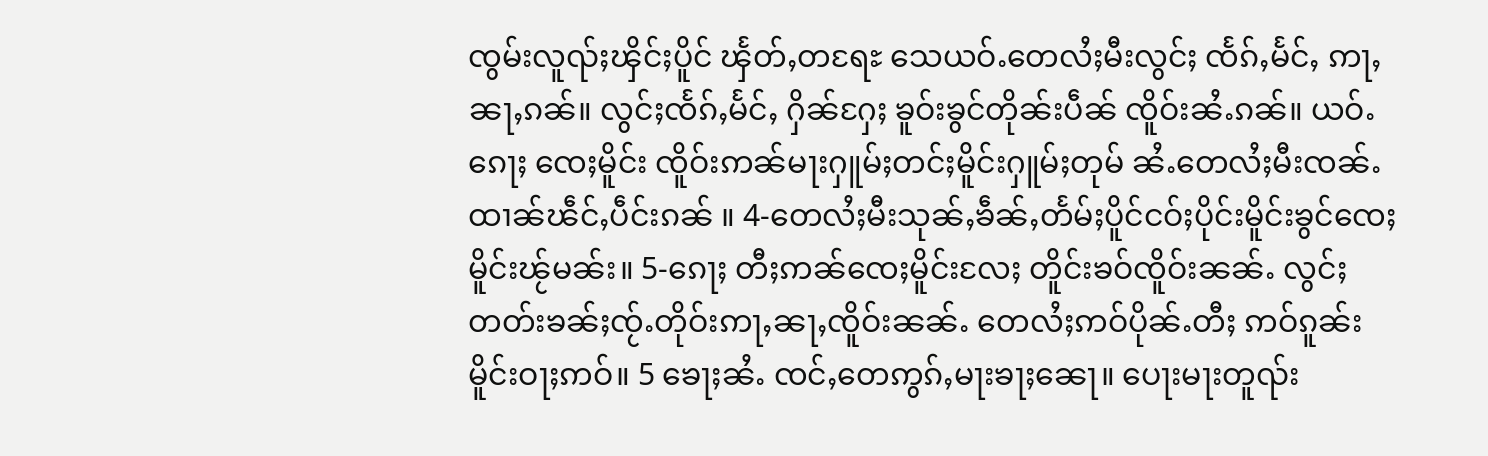ၸွမ်းလူၺ်ႈၾိင်ႈပိူင် ၾႅတ်ႇတရႄႊ သေယဝ်ႉတေလႆႈမီးလွင်ႈ ၸႅၵ်ႇမႅင်ႇ ဢႃႇၼႃႇၵၼ်။ လွင်ႈၸႅၵ်ႇမႅင်ႇ ႁိၼ်ႁႄႈ ၶူဝ်းၶွင်တိုၼ်းပဵၼ် ၸိူဝ်းၼႆႉၵၼ်။ ယဝ်ႉၵေႃႈ ၸေႈမိူင်း ၸိူဝ်းဢၼ်မႃးႁူမ်ႈတင်ႈမိူင်းႁူမ်ႈတုမ် ၼႆႉတေလႆႈမီးၸၼ်ႉထၢၼ်ၽဵင်ႇပဵင်းၵၼ် ။ 4-တေလႆႈမီးသုၼ်ႇၶဵၼ်ႇတႅမ်ႈပိူင်ငဝ်ႈပိုင်းမိူင်းၶွင်ၸေႈမိူင်းၽႂ်မၼ်း။ 5-ၵေႃႈ တီႈဢၼ်ၸေႈမိူင်းလႄႈ တိူင်းၶဝ်ၸိူဝ်းၼၼ်ႉ လွင်ႈတတ်းၶၼ်ႈၸႂ်ႉတိုဝ်းဢႃႇၼႃႇၸိူဝ်းၼၼ်ႉ တေလႆႈဢဝ်ပိုၼ်ႉတီႈ ဢဝ်ၵူၼ်းမိူင်းဝႃႈဢဝ်။ 5 ၶေႃႈၼႆႉ ၸင်ႇတေဢွၵ်ႇမႃးၶႃႈၼေႃ။ ပေႃးမႃးတူၺ်း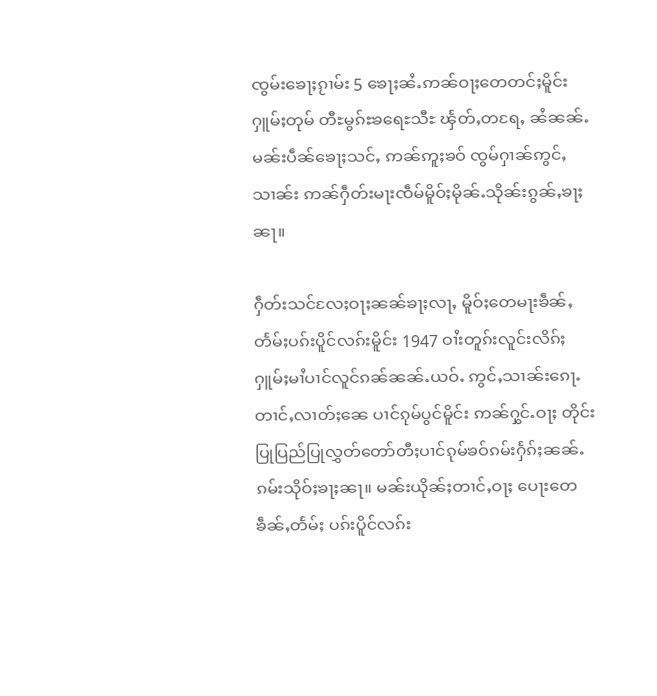ၸွမ်းၶေႃႈၵႂၢမ်း 5 ၶေႃႈၼႆႉဢၼ်ဝႃႈတေတင်ႈမိူင်းႁူမ်ႈတုမ် တီႊမွၵ်ႊၶရေႊသီႊ ၾႅတ်ႇတရႄႇ ၼႆၼၼ်ႉ မၼ်းပဵၼ်ၶေႃႈသင်ႇ ဢၼ်ဢူႈၶဝ် ၸွမ်ႁၢၼ်ဢွင်ႇသၢၼ်း ဢၼ်ႁဵတ်းမႃးၸဵမ်မိူဝ်ႈမိုၼ်ႉသိုၼ်းၵွၼ်ႇၶႃႈၼႃ။

ႁဵတ်းသင်လႄႈဝႃႈၼၼ်ၶႃႈလႃႇ မိူဝ်ႈတေမႃးၶဵၼ်ႇတႅမ်ႈပၵ်းပိူင်လၵ်းမိူင်း 1947 ဝၢႆးတူၵ်းလူင်းလိၵ်ႈႁူမ်ႈမၢႆပၢင်လူင်ၵၼ်ၼၼ်ႉယဝ်ႉ ဢွင်ႇသၢၼ်းၵေႃႉတၢင်ႇလၢတ်ႈၼေ ပၢင်ၵုမ်ပွင်မိူင်း ဢၼ်ႁွင်ႉဝႃႈ တိုင်းပြုပြည်ပြုလွှတ်တော်တီႈပၢင်ၵုမ်ၶဝ်ၵမ်းႁႅၵ်ႈၼၼ်ႉ ၵမ်းသိုဝ်ႈၶႃႈၼႃ။ မၼ်းယိုၼ်ႈတၢင်ႇဝႃႈ ပေႃးတေၶဵၼ်ႇတႅမ်ႈ ပၵ်းပိူင်လၵ်း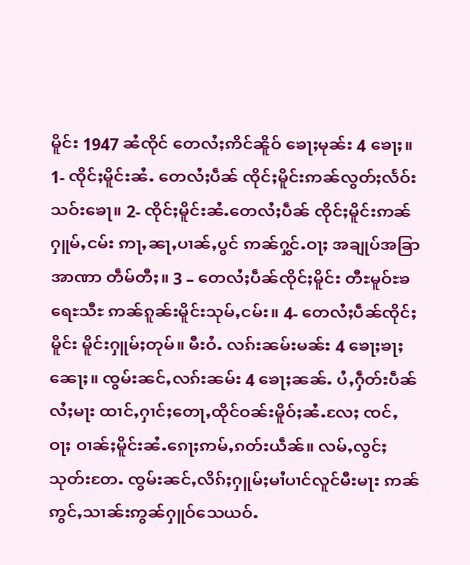မိူင်း 1947 ၼႆၸိုင် တေလႆႈဢိင်ၼိူဝ် ၶေႃႈမုၼ်း 4 ၶေႃႈ။ 1- ၸိုင်ႈမိူင်းၼႆႉ တေလႆႈပဵၼ် ၸိုင်ႈမိူင်းဢၼ်လွတ်ႈလႅဝ်းသဝ်းၶေႃ။ 2- ၸိုင်ႈမိူင်းၼႆႉတေလႆႈပဵၼ် ၸိုင်ႈမိူင်းဢၼ် ႁူမ်ႇငမ်း ဢႃႇၼႃႇပၢၼ်ႇပွင် ဢၼ်ႁွင်ႉဝႃႈ အချုပ်အခြာအာဏာ တဵမ်တီႈ။ 3 – တေလႆႈပဵၼ်ၸိုင်ႈမိူင်း တီႊမူဝ်ႊၶရေႊသီႊ ဢၼ်ၵူၼ်းမိူင်းသုမ်ႇငမ်း။ 4- တေလႆႈပဵၼ်ၸိုင်ႈမိူင်း မိူင်းႁူမ်ႈတုမ်။ မီးဝႆႉ လၵ်းၼမ်းမၼ်း 4 ၶေႃႈၶႃႈၼေႃႈ။ ၸွမ်းၼင်ႇလၵ်းၼမ်း 4 ၶေႃႈၼၼ်ႉ ပႆႇႁဵတ်းပဵၼ်လႆႈမႃး ထၢင်ႇႁၢင်ႈတေႃႇထိုင်ဝၼ်းမိူဝ်ႈၼႆႉလႄႈ ၸင်ႇဝႃႈ ဝၢၼ်ႈမိူင်းၼႆႉၵေႃႈဢမ်ႇၵတ်းယဵၼ်။ လမ်ႇလွင်ႈသုတ်းတႄႉ ၸွမ်းၼင်ႇလိၵ်ႈႁူမ်ႈမၢႆပၢင်လူင်မီးမႃး ဢၼ်ဢွင်ႇသၢၼ်းဢွၼ်ႁူဝ်သေယဝ်ႉ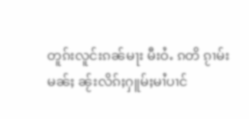တူၵ်းလူင်းၵၼ်မႃး မီးဝႆႉ ၵတိ ၵႂၢမ်းမၼ်ႈ ၼႂ်းလိၵ်ႈႁူမ်ႈမၢႆပၢင်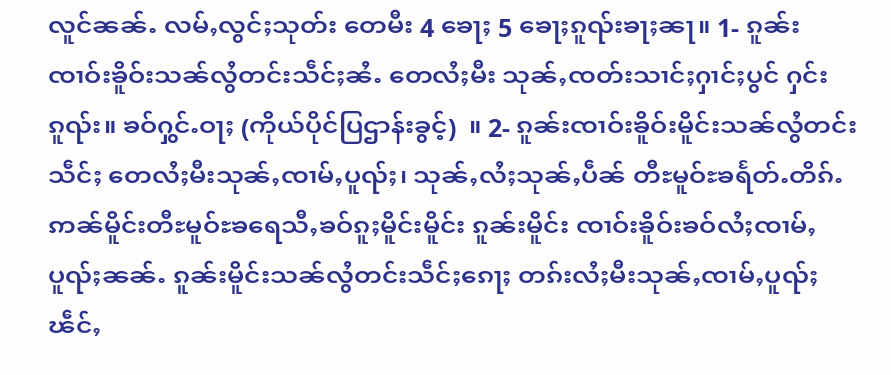လူင်ၼၼ်ႉ လမ်ႇလွင်ႈသုတ်း တေမီး 4 ၶေႃႈ 5 ၶေႃႈၵူၺ်းၶႃႈၼႃ။ 1- ၵူၼ်းၸၢဝ်းၶိူဝ်းသၼ်လွႆတင်းသဵင်ႈၼႆႉ တေလႆႈမီး သုၼ်ႇၸတ်းသၢင်ႈႁၢင်ႈပွင် ႁင်းၵူၺ်း။ ၶဝ်ႁွင်ႉဝႃႈ (ကိုယ်ပိုင်ပြဌာန်းခွင့်)  ။ 2- ၵူၼ်းၸၢဝ်းၶိူဝ်းမိူင်းသၼ်လွႆတင်းသဵင်ႈ တေလႆႈမီးသုၼ်ႇၸၢမ်ႇပူၺ်ႈ၊ သုၼ်ႇလႆႈသုၼ်ႇပဵၼ် တီႊမူဝ်ႊၶရႅတ်ႉတိၵ်ႉ ဢၼ်မိူင်းတီႊမူဝ်ႊၶရေသီႇၶဝ်ၵူႈမိူင်းမိူင်း ၵူၼ်းမိူင်း ၸၢဝ်းၶိူဝ်းၶဝ်လႆႈၸၢမ်ႇပူၺ်ႈၼၼ်ႉ ၵူၼ်းမိူင်းသၼ်လွႆတင်းသဵင်ႈၵေႃႈ တၵ်းလႆႈမီးသုၼ်ႇၸၢမ်ႇပူၺ်ႈၽဵင်ႇ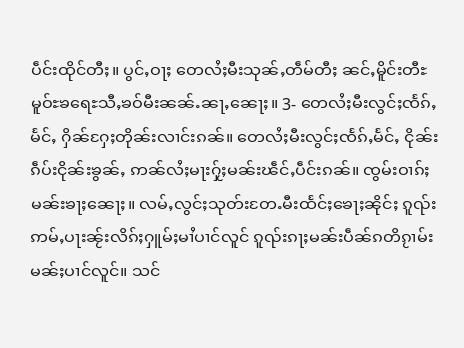ပဵင်းထိုင်တီႈ။ ပွင်ႇဝႃႈ တေလႆႈမီးသုၼ်ႇတဵမ်တီႈ ၼင်ႇမိူင်းတီႊမူဝ်ႊၶရေႊသီႇၶဝ်မီးၼၼ်ႉၼႃႇၼေႃႈ။ 3- တေလႆႈမီးလွင်ႈၸႅၵ်ႇမႅင်ႇ ႁိၼ်ႁႄႈတိုၼ်းလၢင်းၵၼ်။ တေလႆႈမီးလွင်ႈၸႅၵ်ႇမႅင်ႇ ငိုၼ်းၵဵပ်းငိုၼ်းၶွၼ်ႇ ဢၼ်လႆႈမႃးႁႂ်ႈမၼ်းၽဵင်ႇပဵင်းၵၼ်။ ၸွမ်းဝၢၵ်ႈမၼ်းၶႃႈၼေႃႈ။ လမ်ႇလွင်ႈသုတ်းတႄႉမီးထႅင်ႈၶေႃႈၼိုင်ႈ ၵူၺ်းဢမ်ႇပႃးၼႂ်းလိၵ်ႈႁူမ်ႈမၢႆပၢင်လူင် ၵူၺ်းၵႃႈမၼ်းပဵၼ်ၵတိၵႂၢမ်းမၼ်ႈပၢင်လူင်။ သင်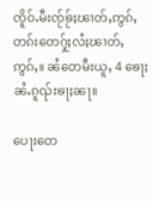ၸိူဝ်ႉမီးၸႂ်ၶႂ်ႈၽၢတ်ႇဢွၵ်ႇတၵ်းတေႁႂ်ႈလႆႈၽၢတ်ႇဢွၵ်ႇ။ ၼႆတေမီးယူႇ 4 ၶေႃႈၼႆႉၵူၺ်းၶႃႈၼႃ။

ပေႃးတေ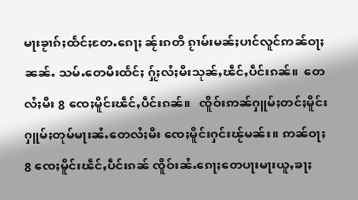မႃးၶႂၢၵ်ႈထႅင်ႈတႄႉၵေႃႈ ၼႂ်းၵတိ ၵႂၢမ်းမၼ်ႈပၢင်လူင်ဢၼ်ဝႃႈၼၼ်ႉ သမ်ႉတေမီးထႅင်ႈ ႁႂ်ႈလႆႈမီးသုၼ်ႇၽဵင်ႇပဵင်းၵၼ်။  တေလႆႈမီး 8 ၸေႈမိူင်းၽဵင်ႇပဵင်းၵၼ်။   ၸိူဝ်းဢၼ်ႁူမ်ႈတင်ႈမိူင်းႁူမ်ႈတုမ်မႃးၼႆႉတေလႆႈမီး ၸေႈမိူင်းႁင်းၽႂ်မၼ်း။ ဢၼ်ဝႃႈ 8 ၸေႈမိူင်းၽဵင်ႇပဵင်းၵၼ် ၸိူဝ်းၼႆႉၵေႃႈတေပႃးမႃးယူႇၶႃႈ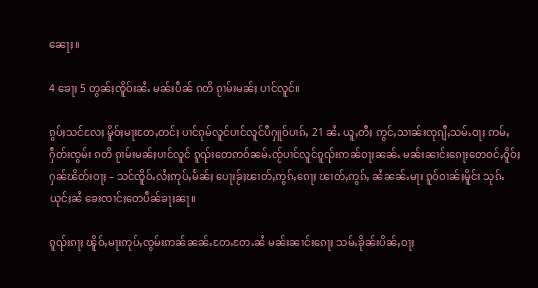ၼေႃႈ။

4 ၶေႃႈ 5 တွၼ်ႈၸိူဝ်းၼႆႉ မၼ်းပဵၼ် ၵတိ ၵႂၢမ်းမၼ်ႈ ပၢင်လူင်။

ၵွပ်ႈသင်လႄႈ မိူဝ်ႈမႃးတႄႇတင်ႈ ပၢင်ၵုမ်လူင်ပၢင်လူင်ပီႁူဝ်ပၢၵ်ႇ 21 ၼႆႉ ယူႇတီႈ ဢွင်ႇသၢၼ်းၸုၵျီႇသမ်ႉဝႃႈ ဢမ်ႇႁဵတ်းၸွမ်း ၵတိ ၵႂၢမ်းမၼ်ႈပၢင်လူင် ၵူၺ်းတေဢဝ်ၼမ်ႉၸႂ်ပၢင်လူင်ၵူၺ်းဢၼ်ဝႃႈၼၼ်ႉ မၼ်းၼၢင်းၵေႃႈတေဝင်ႇဝိူဝ်ႈ ႁၼ်ၽိတ်းဝႃႈ – သင်ၸိူဝ်ႉလႆႈဢုပ်ႇမႅၼ်ႈ ပေႃးၶႂ်ႈၽၢတ်ႇဢွၵ်ႇၵေႃႈ ၽၢတ်ႇဢွၵ်ႇ ၼႆၼၼ်ႉမႃး ၵူဝ်ဝၢၼ်ႈမိူင်း သုၵ်ႉယုင်ႈၼႆ ၶေးၸၢင်ႈတေပဵၼ်ၶႃႈၼႃ။

ၵူၺ်းၵႃႈ ၽိူဝ်ႇမႃးဢုပ်ႇၸွမ်းဢၼ်ၼၼ်ႉတႄႉတႄႉၼႆ မၼ်းၼၢင်းၵေႃႈ သမ်ႉၶိုၼ်းပိၼ်ႇဝႃႈ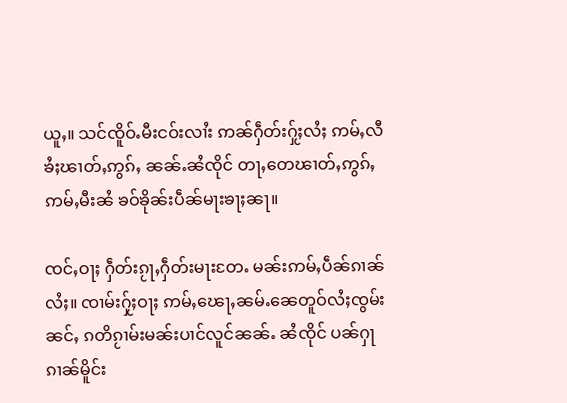ယူႇ။ သင်ၸိူဝ်ႉမီးငဝ်းလၢႆး ဢၼ်ႁဵတ်းႁႂ်ႈလႆႈ ဢမ်ႇလီၶႆႈၽၢတ်ႇဢွၵ်ႇ ၼၼ်ႉၼႆၸိုင် တႃႇတေၽၢတ်ႇဢွၵ်ႇဢမ်ႇမီးၼႆ ၶဝ်ၶိုၼ်းပဵၼ်မႃးၶႃႈၼႃ။

ၸင်ႇဝႃႈ ႁဵတ်းၵႂႃႇႁဵတ်းမႃးတႄႉ မၼ်းဢမ်ႇပဵၼ်ၵၢၼ်လႆႈ။ ၸၢမ်းႁႂ်ႈဝႃႈ ဢမ်ႇၽေႃႇၼမ်ႉၼေတူဝ်လႆႈၸွမ်းၼင်ႇ ၵတိၵႂၢမ်းမၼ်းပၢင်လူင်ၼၼ်ႉ ၼႆၸိုင် ပၼ်ႁႃၵၢၼ်မိူင်း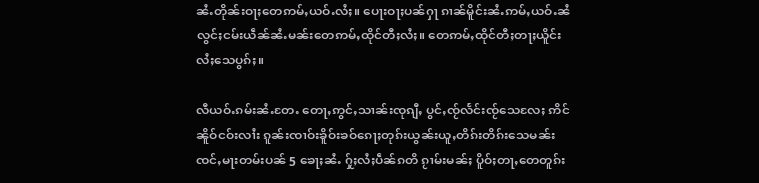ၼႆႉတိုၼ်းဝႃႈတေဢမ်ႇယဝ်ႉလႆႈ။ ပေႃးဝႃႈပၼ်ႁႃ ၵၢၼ်မိူင်းၼႆႉဢမ်ႇယဝ်ႉၼႆ လွင်ႈငမ်းယဵၼ်ၼႆႉမၼ်းတေဢမ်ႇထိုင်တီႈလႆႈ။ တေဢမ်ႇထိုင်တီႈတႃႈယိူင်းလႆႈသေပွၵ်ႈ။

လီယဝ်ႉၵမ်းၼႆႉတႄႉ တေႃႇဢွင်ႇသၢၼ်းၸုၵျီႇ ပွင်ႇၸႂ်လႅင်းၸႂ်သေလႄႈ ဢိင်ၼိူဝ်ငဝ်းလၢႆး ၵူၼ်းၸၢဝ်းၶိူဝ်းၶဝ်ၵေႃႈတုၵ်းယွၼ်းယူႇတိၵ်းတိၵ်းသေမၼ်းၸင်ႇမႃးတမ်းပၼ် 5 ၶေႃႈၼႆႉ ႁႂ်ႈလႆႈပဵၼ်ၵတိ ၵႂၢမ်းမၼ်ႈ ပိူဝ်ႈတႃႇတေတူၵ်း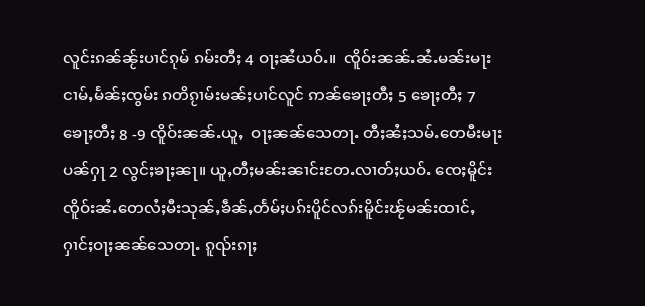လူင်းၵၼ်ၼႂ်းပၢင်ၵုမ် ၵမ်းတီႈ 4 ဝႃႈၼႆယဝ်ႉ။  ၸိူဝ်းၼၼ်ႉၼႆႉမၼ်းမႃးငၢမ်ႇမႅၼ်ႈၸွမ်း ၵတိၵႂၢမ်းမၼ်ႈပၢင်လူင် ဢၼ်ၶေႃႈတီႈ 5 ၶေႃႈတီႈ 7 ၶေႃႈတီႈ 8 -9 ၸိူဝ်းၼၼ်ႉယူႇ  ဝႃႈၼၼ်သေတႃႉ တီႈၼႆႈသမ်ႉတေမီးမႃးပၼ်ႁႃ 2 လွင်ႈၶႃႈၼႃ။ ယူႇတီႈမၼ်းၼၢင်းတႄႉလၢတ်ႈယဝ်ႉ ၸေႈမိူင်းၸိူဝ်းၼႆႉတေလႆႈမီးသုၼ်ႇၶဵၼ်ႇတႅမ်ႈပၵ်းပိူင်လၵ်းမိူင်းၽႂ်မၼ်းထၢင်ႇႁၢင်ႈဝႃႈၼၼ်သေတႃႉ ၵူၺ်းၵႃႈ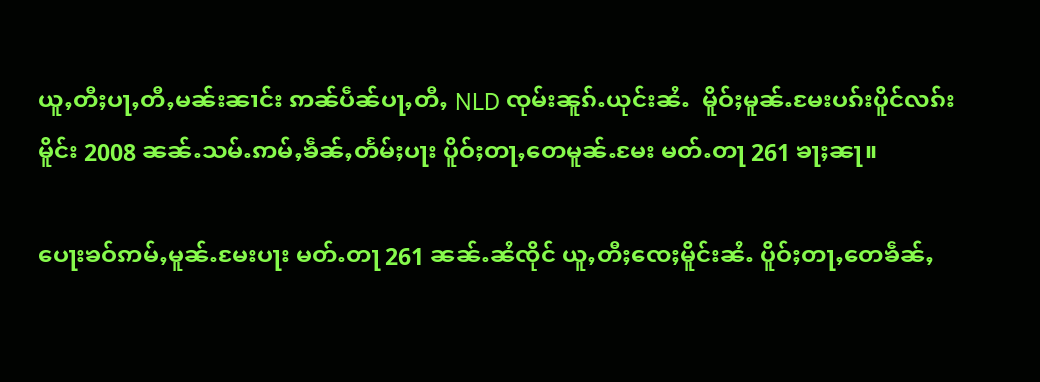ယူႇတီႈပႃႇတီႇမၼ်းၼၢင်း ဢၼ်ပဵၼ်ပႃႇတီႇ NLD ၸုမ်းၼူၵ်ႉယုင်းၼႆႉ  မိူဝ်ႈမူၼ်ႉမႄးပၵ်းပိူင်လၵ်းမိူင်း 2008 ၼၼ်ႉသမ်ႉဢမ်ႇၶဵၼ်ႇတႅမ်ႈပႃး ပိူဝ်ႈတႃႇတေမူၼ်ႉမႄး မတ်ႉတႃ 261 ၶႃႈၼႃ။

ပေႃးၶဝ်ဢမ်ႇမူၼ်ႉမႄးပႃး မတ်ႉတႃ 261 ၼၼ်ႉၼႆၸိုင် ယူႇတီႈၸေႈမိူင်းၼႆႉ ပိူဝ်ႈတႃႇတေၶဵၼ်ႇ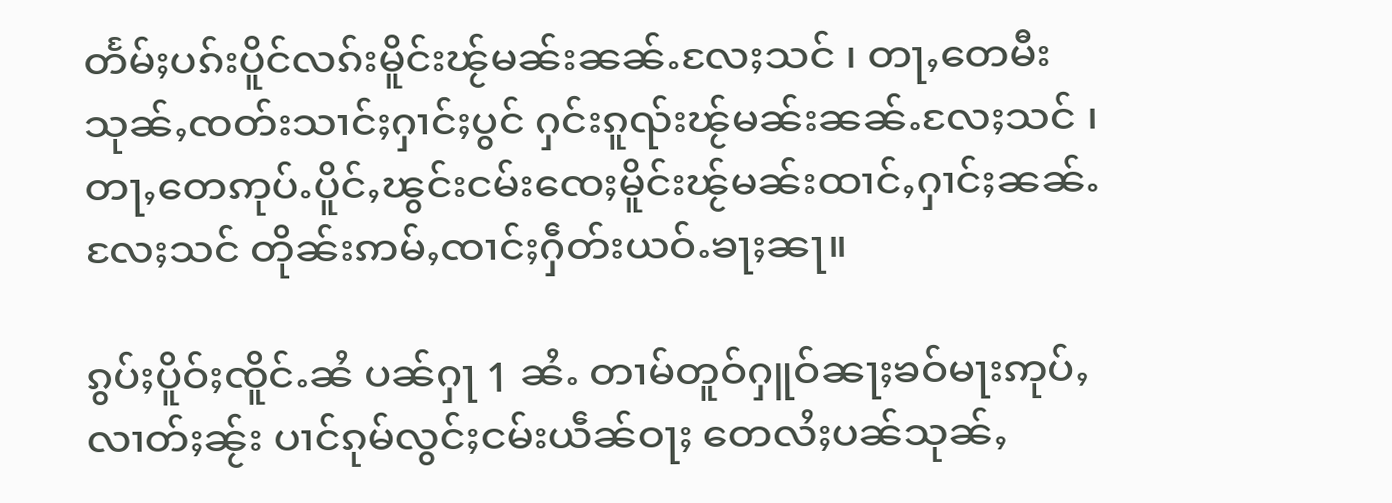တႅမ်ႈပၵ်းပိူင်လၵ်းမိူင်းၽႂ်မၼ်းၼၼ်ႉလႄႈသင် ၊ တႃႇတေမီးသုၼ်ႇၸတ်းသၢင်ႈႁၢင်ႈပွင် ႁင်းၵူၺ်းၽႂ်မၼ်းၼၼ်ႉလႄႈသင် ၊ တႃႇတေဢုပ်ႉပိူင်ႇၽွင်းငမ်းၸေႈမိူင်းၽႂ်မၼ်းထၢင်ႇႁၢင်ႈၼၼ်ႉလႄႈသင် တိုၼ်းဢမ်ႇၸၢင်ႈႁဵတ်းယဝ်ႉၶႃႈၼႃ။

ၵွပ်ႈပိူဝ်ႈၸိူင်ႉၼႆ ပၼ်ႁႃ 1 ၼႆႉ တၢမ်တူဝ်ႁူဝ်ၼႃႈၶဝ်မႃးဢုပ်ႇလၢတ်ႈၼႂ်း ပၢင်ၵုမ်လွင်ႈငမ်းယဵၼ်ဝႃႈ တေလႆႈပၼ်သုၼ်ႇ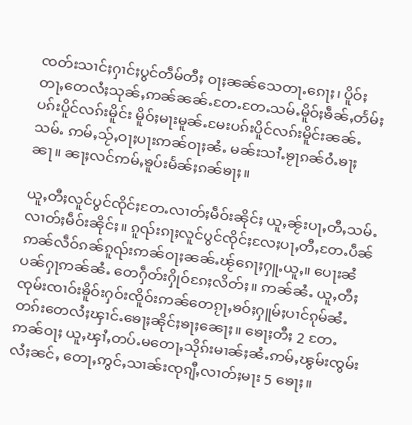ၸတ်းသၢင်ႈႁၢင်ႈပွင်တဵမ်တီႈ ဝႃႈၼၼ်သေတႃႉၵေႃႈ၊ ပိူဝ်ႈတႃႇတေလႆႈသုၼ်ႇဢၼ်ၼၼ်ႉတႄႉတႄႉသမ်ႉမိူဝ်ႈၶဵၼ်ႇတႅမ်ႈ ပၵ်းပိူင်လၵ်းမိူင်း မိူဝ်ႈမႃးမူၼ်ႉမႄးပၵ်းပိူင်လၵ်းမိူင်းၼၼ်ႉသမ်ႉ ဢမ်ႇသႂ်ႇဝႃႈပႃးဢၼ်ဝႃႈၼႆႉ မၼ်းသၢႆႉၶႂႃၵၼ်ဝႆႉၶႃႈၼႃ။ ၼႃႈလင်ဢမ်ႇၶူပ်းမႅၼ်ႈၵၼ်ၶႃႈ။

ယူႇတီႈလူင်ပွင်ၸိုင်ႈတႄႉလၢတ်ႈမဵဝ်းၼိုင်ႈ ယူႇၼႂ်းပႃႇတီႇသမ်ႉလၢတ်ႈမဵဝ်းၼိုင်ႈ။ ၵူၺ်းၵႃႈလူင်ပွင်ၸိုင်ႈလႄႈပႃႇတီႇတႄႉပဵၼ်ဢၼ်လဵဝ်ၵၼ်ၵူၺ်းဢၼ်ဝႃႈၼၼ်ႉၽႂ်ၵေႃႈႁူႉယူႇ။ ပေႃးၼႆ ပၼ်ႁႃဢၼ်ၼႆႉ တေႁဵတ်းႁိုဝ်ၵႄႈလိတ်ႈ။ ဢၼ်ၼႆႉ ယူႇတီႈၸုမ်းၸၢဝ်းၶိူဝ်းႁဝ်းၸိူဝ်းဢၼ်တေၵႂႃႇၶဝ်ႈႁူမ်ႈပၢင်ၵုမ်ၼႆႉ တၵ်းတေလႆႈၾၢင်ႉၶေႃႈၼိုင်ႈၶႃႈၼေႃႈ။ ၶေႃႈတီႈ 2 တႄႉဢၼ်ဝႃႈ ယူႇၾၢႆႇတပ်ႉမတေႃႇသိုၵ်းမၢၼ်ႈၼႆႉဢမ်ႇၽွမ်းၸွမ်းလႆႈၼင်ႇ တေႃႇဢွင်ႇသၢၼ်းၸုၵျီႇလၢတ်ႈမႃး 5 ၶေႃႈ။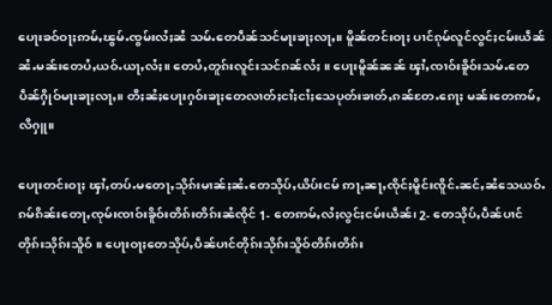ပေႃးၶဝ်ဝႃႈဢမ်ႇၽွမ်ႉၸွမ်းလႆႈၼႆ သမ်ႉတေပဵၼ်သင်မႃးၶႃႈလႃႇ။ မိူၼ်တင်းဝႃႈ ပၢင်ၵုမ်လူင်လွင်ႈငမ်းယဵၼ်ၼႆႉမၼ်းတေပႆႇယဝ်ႉယႃႇလႆႈ။ တေပႆႇတူၵ်းလူင်းသင်ၵၼ်လႆႈ ။ ပေႃးမိူၼ်ၼၼ် ၾၢႆႇၸၢဝ်းၶိူဝ်းသမ်ႉတေပဵၼ်ႁိုဝ်မႃးၶႃႈလႃႇ။ တီႈၼႆႈပေႃးႁဝ်းၶႃႈတေလၢတ်ႈငၢႆႈငၢႆႈသေပုတ်းၶၢတ်ႇၵၼ်တႄႉၵေႃႈ မၼ်းတေဢမ်ႇလီႁူ။

ပေႃးတင်းဝႃႈ ၾၢႆႇတပ်ႉမတေႃႇသိုၵ်းမၢၼ်ႈၼႆႉတေသိုပ်ႇယိပ်းငမ် ဢႃႇၼႃႇၸိုင်ႈမိူင်းၸိူင်ႉၼင်ႇၼႆသေယဝ်ႉ ၵမ်ၵိၼ်းတေႃႇၸုမ်းၸၢဝ်းၶိူဝ်းတိၵ်းတိၵ်းၼႆၸိုင် 1- တေဢမ်ႇလႆႈလွင်ႈငမ်းယဵၼ်၊ 2- တေသိုပ်ႇပဵၼ်ပၢင်တိုၵ်းသိုၵ်းသိူဝ် ။ ပေႃးဝႃႈတေသိုပ်ႇပဵၼ်ပၢင်တိုၵ်းသိုၵ်းသိူဝ်တိၵ်းတိၵ်း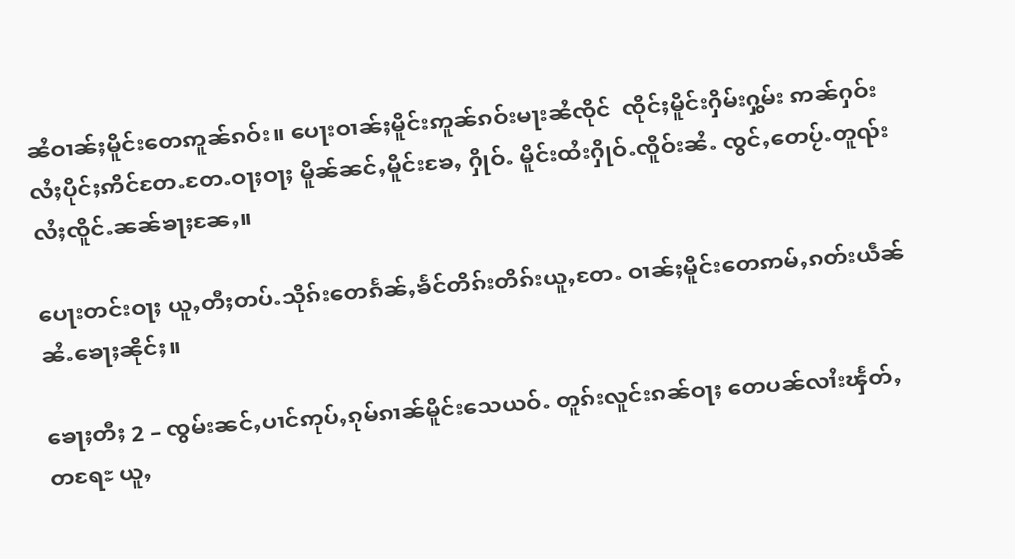ၼႆဝၢၼ်ႈမိူင်းတေဢူၼ်ၵဝ်း။ ပေႃးဝၢၼ်ႈမိူင်းဢူၼ်ၵဝ်းမႃးၼႆၸိုင်  ၸိုင်ႈမိူင်းႁိမ်းႁွမ်း ဢၼ်ႁဝ်းလႆႈပိုင်ႈဢိင်တႄႉတႄႉဝႃႈဝႃႈ မိူၼ်ၼင်ႇမိူင်းၶႄႇ ႁိုဝ်ႉ မိူင်းထႆးႁိုဝ်ႉၸိူဝ်းၼႆႉ ၸွင်ႇတေပႂ်ႉတူၺ်းလႆႈၸိူင်ႉၼၼ်ၶႃႈၼႄႇ။

ပေႃးတင်းဝႃႈ ယူႇတီႈတပ်ႉသိုၵ်းတေၵႅၼ်ႇၶႅင်တိၵ်းတိၵ်းယူႇတႄႉ ဝၢၼ်ႈမိူင်းတေဢမ်ႇၵတ်းယဵၼ် ၼႆႉၶေႃႈၼိုင်ႈ။

ၶေႃႈတီႈ 2 – ၸွမ်းၼင်ႇပၢင်ဢုပ်ႇၵုမ်ၵၢၼ်မိူင်းသေယဝ်ႉ တူၵ်းလူင်းၵၼ်ဝႃႈ တေပၼ်လၢႆးၾႅတ်ႇတရႄႊ ယူႇ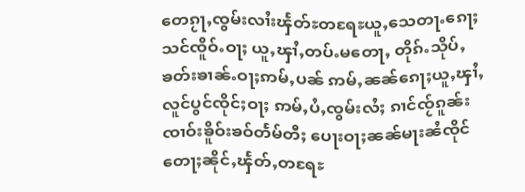တေၵႂႃႇၸွမ်းလၢႆးၾႅတ်ႊတရႄႊယူႇသေတႃႉၵေႃႈ သင်ၸိူဝ်ႉဝႃႈ ယူႇၾၢႆႇတပ်ႉမတေႃႇ တိုၵ်ႉသိုပ်ႇၶတ်းၶၢၼ်ႉဝႃႈဢမ်ႇပၼ် ဢမ်ႇၼၼ်ၵေႃႈယူႇၾၢႆႇလူင်ပွင်ၸိုင်ႈဝႃႈ ဢမ်ႇပႆႇၸွမ်းလႆႈ ၵၢင်ၸႂ်ၵူၼ်းၸၢဝ်းၶိူဝ်းၶဝ်တႅမ်တီႈ ပေႃးဝႃႈၼၼ်မႃးၼႆၸိုင် တေႃႈၼိုင်ႇၾႅတ်ႇတရႄႊ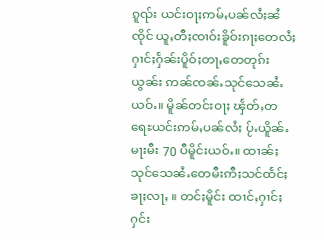ၵူၺ်း ယင်းဝႃႈဢမ်ႇပၼ်လႆႈၼႆၸိုင် ယူႇတီႈၸၢဝ်းၶိူဝ်းၵႃႈတေလႆႈ ႁၢင်ႈႁႅၼ်းပိူဝ်ႈတႃႇတေတုၵ်းယွၼ်း ဢၼ်ၸၼ်ႉသုင်သေၼႆႉယဝ်ႉ။ မိူၼ်တင်းဝႃႈ ၾႅတ်ႇတရေႊယင်းဢမ်ႇပၼ်လႆႈ ပႂ်ႉယိူၼ်ႉမႃးမီး 70 ပီမိူင်းယဝ်ႉ။ ထၢၼ်ႈသုင်သေၼႆႉတေမီးဢီႈသင်ထႅင်ႈၶႃႈလႃႇ ။ တင်ႈမိူင်း ထၢင်ႇႁၢင်ႈ ႁင်း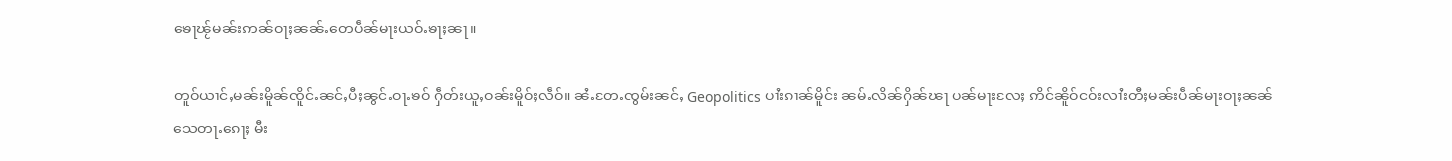ၶေႃၽႂ်မၼ်းဢၼ်ဝႃႈၼၼ်ႉတေပဵၼ်မႃးယဝ်ႉၶႃႈၼႃ။

တူဝ်ယၢင်ႇမၼ်းမိူၼ်ၸိူင်ႉၼင်ႇပီႈၼွင်ႉဝႃႉၶဝ် ႁဵတ်းယူႇဝၼ်းမိူဝ်ႈလဵဝ်။ ၼႆႉတႄႉၸွမ်းၼင်ႇ Geopolitics ပၢႆးၵၢၼ်မိူင်း ၼမ်ႉလိၼ်ႁိၼ်ၽႃ ပၼ်မႃးလႄႈ ဢိင်ၼိူဝ်ငဝ်းလၢႆးတီႈမၼ်းပဵၼ်မႃးဝႃႈၼၼ်သေတႃႉၵေႃႈ မီး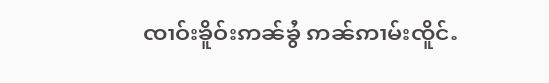ၸၢဝ်းၶိူဝ်းဢၼ်ၶွႆ ဢၼ်ဢၢမ်းၸိူင်ႉ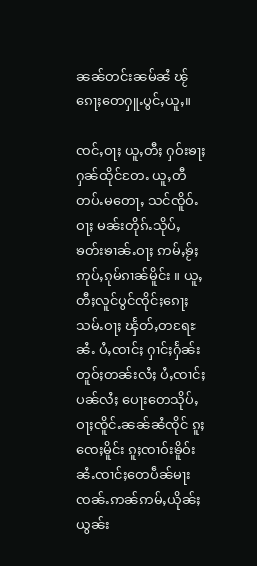ၼၼ်တင်းၼမ်ၼႆ ၽႂ်ၵေႃႈတေႁူႉပွင်ႇယူႇ။

ၸင်ႇဝႃႈ ယူႇတီႈ ႁဝ်းၶႃႈႁၼ်ထိုင်တႄႉ ယူႇတီတပ်ႉမတေႃႇ သင်ၸိူဝ်ႉဝႃႈ မၼ်းတိုၵ်ႉသိုပ်ႇၶတ်းၶၢၼ်ႉဝႃႈ ဢမ်ႇၶႂ်ႈဢုပ်ႇၵုမ်ၵၢၼ်မိူင်း ။ ယူႇတီႈလူင်ပွင်ၸိုင်ႈၵေႃႈသမ်ႉဝႃႈ ၾႅတ်ႇတရႄႊၼႆႉ ပႆႇၸၢင်ႈ ႁၢင်ႈႁႅၼ်းတူဝ်ႈတၼ်းလႆႈ ပႆႇၸၢင်ႈပၼ်လႆႈ ပေႃးတေသိုပ်ႇဝႃႈၸိူင်ႉၼၼ်ၼႆၸိုင် ၵူႈၸေႈမိူင်း ၵူႈၸၢဝ်းၶိူဝ်းၼႆႉၸၢင်ႈတေပဵၼ်မႃးၸၼ်ႉဢၼ်ဢမ်ႇယိုၼ်ႈယွၼ်း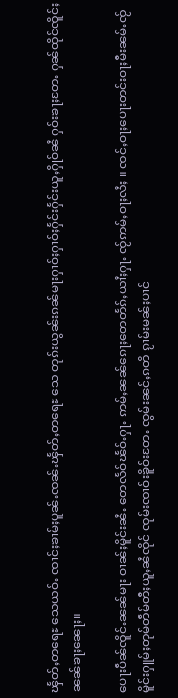ၾႅတ်ႇတရေႊ သေယဝ်ႉ ၸၢင်ႈၶၢမ်ႈပူၼ်ႉၸၼ်ႉၾႅတ်ႇတရေႊ သေ တုၵ်းယွၼ်းၵၼ်မႃးႁၢဝ်ႈႁၢဝ်ႈႁႅင်းႁႅင်းယူႇႁိုဝ်ၼႆ ႁဝ်းၶႃႈတႄႉ ႁၼ်ထိုင်ၸိူင်ႈၼၼ်ၶႃႈၼေႃႈ။

ပေႃးပဵၼ်ၸိူင်ႉၼၼ်မႃး ဝၢၼ်ႈမိူင်းၼႆႉ တေလႅဝ်ၽႅဝ်ႉႁႃႉ ဢမ်ႇၼၼ်ၵေႃႈတေတႅၵ်ႇယၢႆႈႁႃႉ ၸႂ်ဢမ်ႇဝႃႈလႆႈ ။ ၸင်ႇဝႃႈပေႃးတင်းဝႃႈမီးၼမ်ႉၸႂ်မိူင်းႁူမ်ႈတုမ်တဵမ်တီႈယူႇၼႆၸိုင် ၸုမ်းၸၢဝ်းၶိူဝ်းတႄႉ ၸွမ်းၼင်ႇၵတိ ၵႂၢမ်းမၼ်ႈပၢင်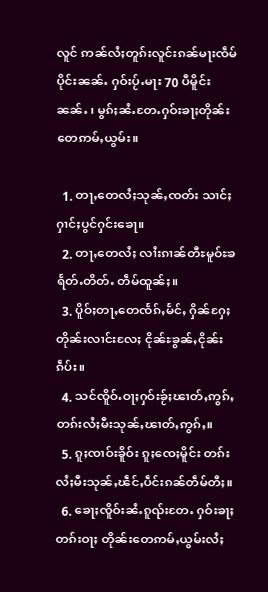လူင် ဢၼ်လႆႈတူၵ်းလူင်းၵၼ်မႃးၸဵမ်ပိုင်းၼၼ်ႉ ႁဝ်းပႂ်ႉမႃး 70 ပီမိူင်းၼၼ်ႉ ၊ မွၵ်ႈၼႆႉတႄႉႁဝ်းၶႃႈတိုၼ်းတေဢမ်ႇယွမ်း။

  1. တႃႇတေလႆႈသုၼ်ႇၸတ်း သၢင်ႈႁၢင်ႈပွင်ႁင်းၶေႃ။
  2. တႃႇတေလႆႈ လၢႆးၵၢၼ်တီႊမူဝ်ႊၶရႅတ်ႉတိတ်ႉ တဵမ်ထူၼ်ႈ။
  3. ပိူဝ်ႈတႃႇတေၸႅၵ်ႇမႅင်ႇ ႁိၼ်ႁႄႈတိုၼ်းလၢင်းလႄႈ ငိုၼ်ႊၶွၼ်ႇငိုၼ်းၵဵပ်း။
  4. သင်ၸိူဝ်ႉဝႃႈႁဝ်းၶႂ်ႈၽၢတ်ႇဢွၵ်ႇ တၵ်းလႆႈမီးသုၼ်ႇၽၢတ်ႇဢွၵ်ႇ။
  5. ၵူႈၸၢဝ်းၶိူဝ်း ၵူႈၸေႈမိူင်း တၵ်းလႆႈမီးသုၼ်ႇၽဵင်ႇပဵင်းၵၼ်တဵမ်တီႈ။
  6. ၶေႃႈၸိူဝ်းၼႆႉၵူၺ်းတႄႉ ႁဝ်းၶႃႈတၵ်းဝႃႈ တိုၼ်းတေဢမ်ႇယွမ်းလႆႈ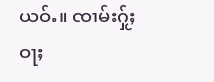ယဝ်ႉ။ ၸၢမ်းႁႂ်ႈဝႃႈ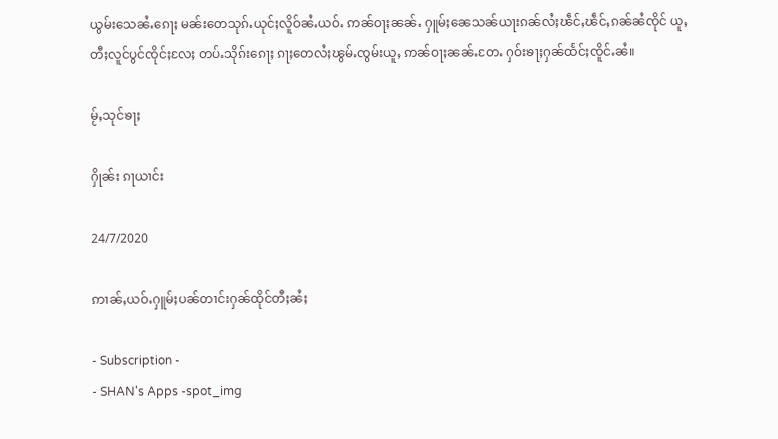ယွမ်းသေၼႆႉၵေႃႈ မၼ်းတေသုၵ်ႉယုင်ႈလိူဝ်ၼႆႉယဝ်ႉ ဢၼ်ဝႃႈၼၼ်ႉ ႁူမ်ႈၼေသၼ်ယႃးၵၼ်လႆႈၽဵင်ႇၽဵင်ႇၵၼ်ၼႆၸိုင် ယူႇတီႈလူင်ပွင်ၸိုင်ႈလႄႈ တပ်ႉသိုၵ်းၵေႃႈ ၵႃႈတေလႆႈၽွမ်ႉၸွမ်းယူႇ ဢၼ်ဝႃႈၼၼ်ႉတႄႉ ႁဝ်းၶႃႈႁၼ်ထႅင်ႈၸိူင်ႉၼႆ။

မႂ်ႇသုင်ၶႃႈ

ႁိုၼ်း ၵႃယၢင်း

24/7/2020

ဢၢၼ်ႇယဝ်ႉႁူမ်ႈပၼ်တၢင်းႁၼ်ထိုင်တီႈၼႆႈ

- Subscription -
- SHAN's Apps -spot_img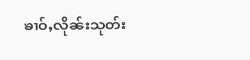ၶၢဝ်ႇလိုၼ်းသုတ်း